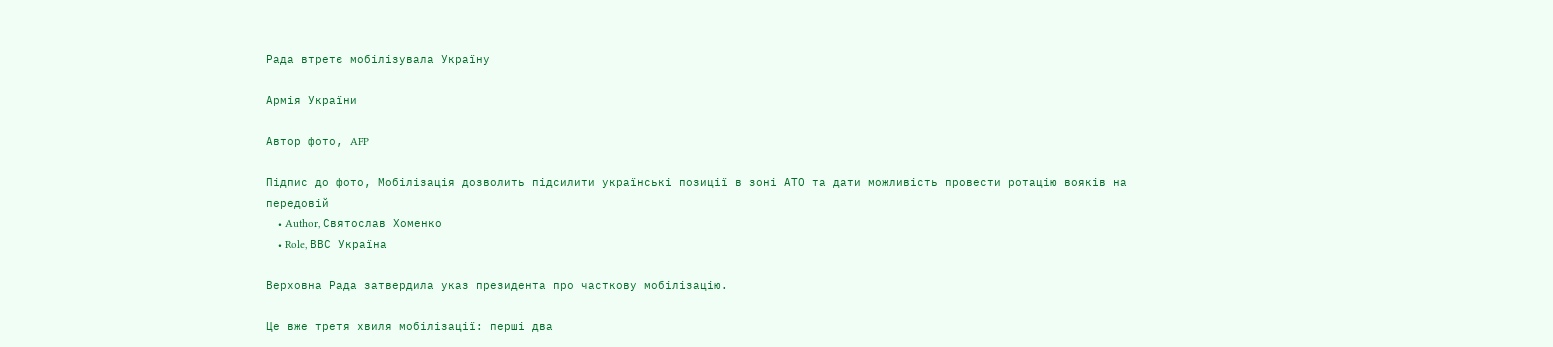Рада втретє мобілізувала Україну

Армія України

Автор фото, AFP

Підпис до фото, Мобілізація дозволить підсилити українські позиції в зоні АТО та дати можливість провести ротацію вояків на передовій
    • Author, Святослав Хоменко
    • Role, ВВС Україна

Верховна Рада затвердила указ президента про часткову мобілізацію.

Це вже третя хвиля мобілізації: перші два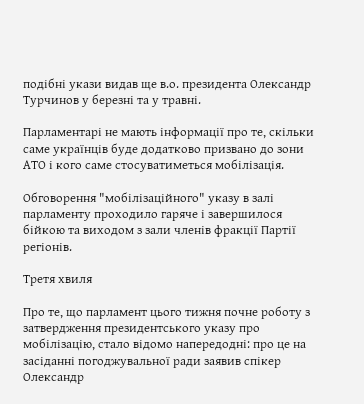подібні укази видав ще в.о. президента Олександр Турчинов у березні та у травні.

Парламентарі не мають інформації про те, скільки саме українців буде додатково призвано до зони АТО і кого саме стосуватиметься мобілізація.

Обговорення "мобілізаційного" указу в залі парламенту проходило гаряче і завершилося бійкою та виходом з зали членів фракції Партії регіонів.

Третя хвиля

Про те, що парламент цього тижня почне роботу з затвердження президентського указу про мобілізацію, стало відомо напередодні: про це на засіданні погоджувальної ради заявив спікер Олександр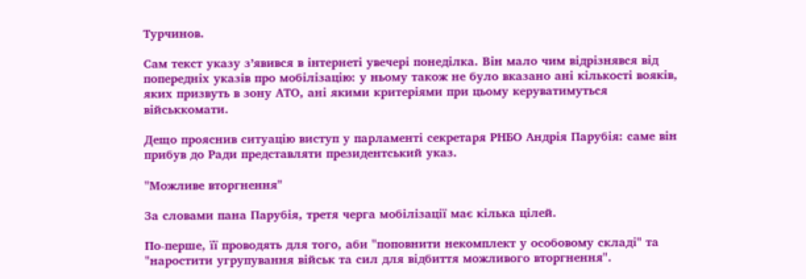Турчинов.

Сам текст указу з’явився в інтернеті увечері понеділка. Він мало чим відрізнявся від попередніх указів про мобілізацію: у ньому також не було вказано ані кількості вояків, яких призвуть в зону АТО, ані якими критеріями при цьому керуватимуться військкомати.

Дещо прояснив ситуацію виступ у парламенті секретаря РНБО Андрія Парубія: саме він прибув до Ради представляти президентський указ.

"Можливе вторгнення"

За словами пана Парубія, третя черга мобілізації має кілька цілей.

По-перше, її проводять для того, аби "поповнити некомплект у особовому складі" та "наростити угрупування військ та сил для відбиття можливого вторгнення".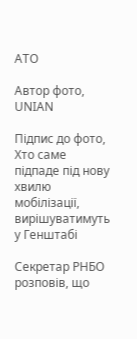АТО

Автор фото, UNIAN

Підпис до фото, Хто саме підпаде під нову хвилю мобілізації, вирішуватимуть у Генштабі

Секретар РНБО розповів, що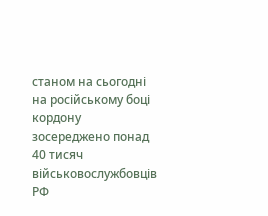станом на сьогодні на російському боці кордону зосереджено понад 40 тисяч військовослужбовців РФ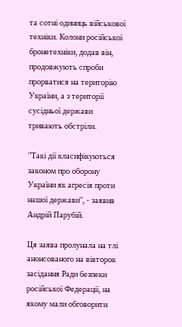та сотні одиниць військової техніки. Колони російської бронетехніки, додав він, продовжують спроби прорватися на територію України, а з території сусідньої держави тривають обстріли.

"Такі дії класифікуються законом про оборону України як агресія проти нашої держави", - заявив Андрій Парубій.

Ця заява пролунала на тлі анонсованого на вівторок засідання Ради безпеки російської Федерації, на якому мали обговорити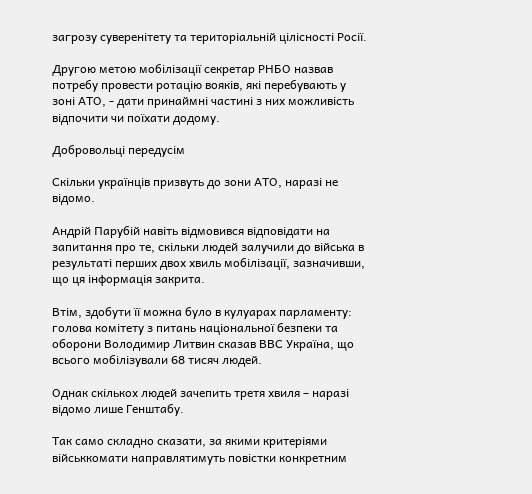загрозу суверенітету та територіальній цілісності Росії.

Другою метою мобілізації секретар РНБО назвав потребу провести ротацію вояків, які перебувають у зоні АТО, - дати принаймні частині з них можливість відпочити чи поїхати додому.

Добровольці передусім

Скільки українців призвуть до зони АТО, наразі не відомо.

Андрій Парубій навіть відмовився відповідати на запитання про те, скільки людей залучили до війська в результаті перших двох хвиль мобілізації, зазначивши, що ця інформація закрита.

Втім, здобути її можна було в кулуарах парламенту: голова комітету з питань національної безпеки та оборони Володимир Литвин сказав ВВС Україна, що всього мобілізували 68 тисяч людей.

Однак скількох людей зачепить третя хвиля – наразі відомо лише Генштабу.

Так само складно сказати, за якими критеріями військкомати направлятимуть повістки конкретним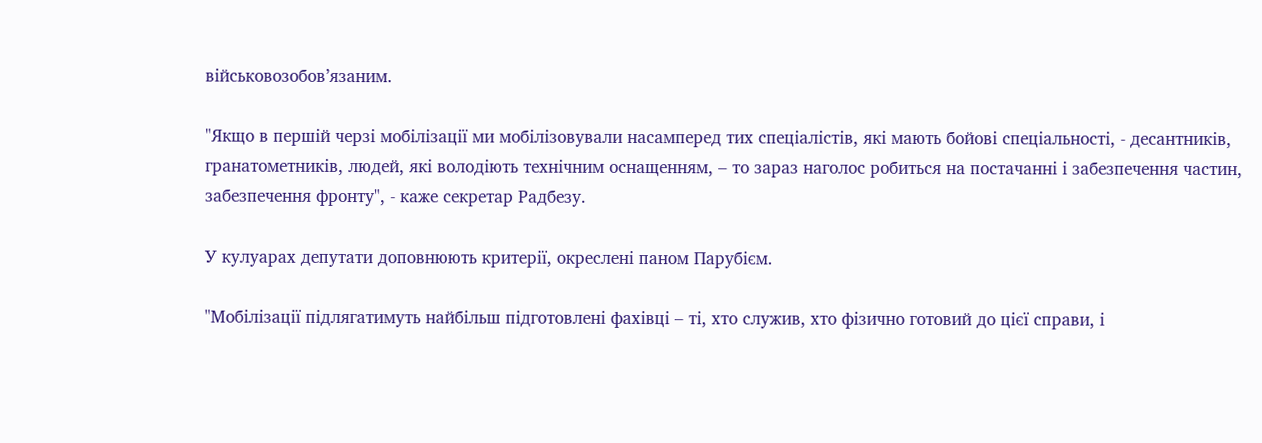військовозобов’язаним.

"Якщо в першій черзі мобілізації ми мобілізовували насамперед тих спеціалістів, які мають бойові спеціальності, - десантників, гранатометників, людей, які володіють технічним оснащенням, – то зараз наголос робиться на постачанні і забезпечення частин, забезпечення фронту", - каже секретар Радбезу.

У кулуарах депутати доповнюють критерії, окреслені паном Парубієм.

"Мобілізації підлягатимуть найбільш підготовлені фахівці – ті, хто служив, хто фізично готовий до цієї справи, і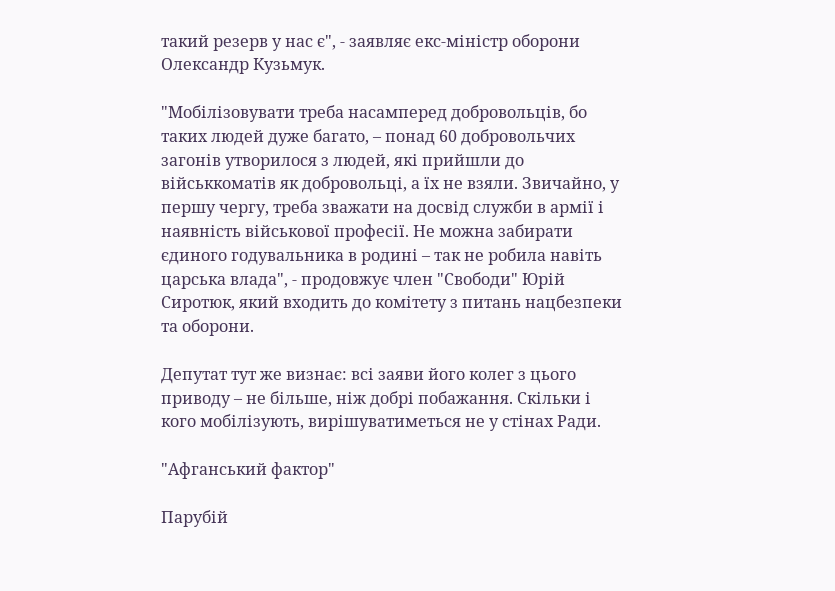такий резерв у нас є", - заявляє екс-міністр оборони Олександр Кузьмук.

"Мобілізовувати треба насамперед добровольців, бо таких людей дуже багато, – понад 60 добровольчих загонів утворилося з людей, які прийшли до військкоматів як добровольці, а їх не взяли. Звичайно, у першу чергу, треба зважати на досвід служби в армії і наявність військової професії. Не можна забирати єдиного годувальника в родині – так не робила навіть царська влада", - продовжує член "Свободи" Юрій Сиротюк, який входить до комітету з питань нацбезпеки та оборони.

Депутат тут же визнає: всі заяви його колег з цього приводу – не більше, ніж добрі побажання. Скільки і кого мобілізують, вирішуватиметься не у стінах Ради.

"Афганський фактор"

Парубій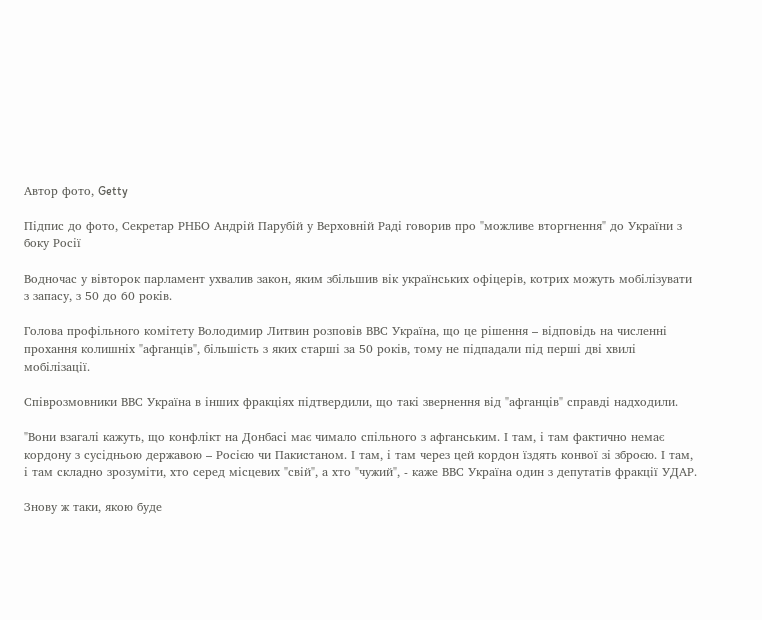Автор фото, Getty

Підпис до фото, Секретар РНБО Андрій Парубій у Верховній Раді говорив про "можливе вторгнення" до України з боку Росії

Водночас у вівторок парламент ухвалив закон, яким збільшив вік українських офіцерів, котрих можуть мобілізувати з запасу, з 50 до 60 років.

Голова профільного комітету Володимир Литвин розповів ВВС Україна, що це рішення – відповідь на численні прохання колишніх "афганців", більшість з яких старші за 50 років, тому не підпадали під перші дві хвилі мобілізації.

Співрозмовники ВВС Україна в інших фракціях підтвердили, що такі звернення від "афганців" справді надходили.

"Вони взагалі кажуть, що конфлікт на Донбасі має чимало спільного з афганським. І там, і там фактично немає кордону з сусідньою державою – Росією чи Пакистаном. І там, і там через цей кордон їздять конвої зі зброєю. І там, і там складно зрозуміти, хто серед місцевих "свій", а хто "чужий", - каже ВВС Україна один з депутатів фракції УДАР.

Знову ж таки, якою буде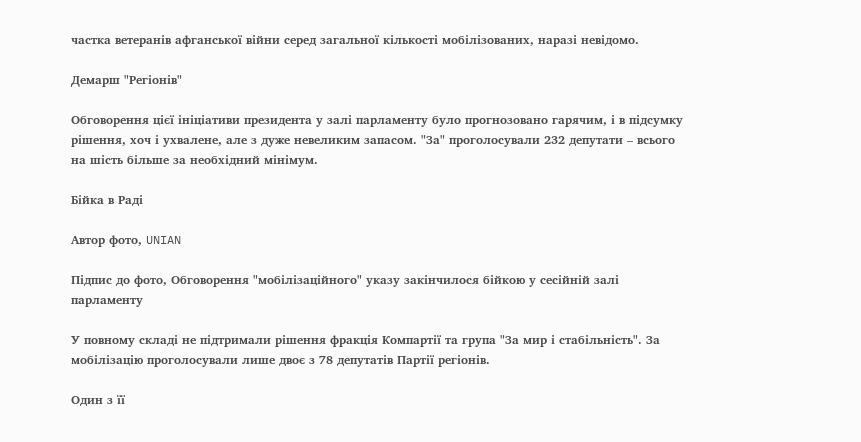частка ветеранів афганської війни серед загальної кількості мобілізованих, наразі невідомо.

Демарш "Регіонів"

Обговорення цієї ініціативи президента у залі парламенту було прогнозовано гарячим, і в підсумку рішення, хоч і ухвалене, але з дуже невеликим запасом. "За" проголосували 232 депутати – всього на шість більше за необхідний мінімум.

Бійка в Раді

Автор фото, UNIAN

Підпис до фото, Обговорення "мобілізаційного" указу закінчилося бійкою у сесійній залі парламенту

У повному складі не підтримали рішення фракція Компартії та група "За мир і стабільність". За мобілізацію проголосували лише двоє з 78 депутатів Партії регіонів.

Один з її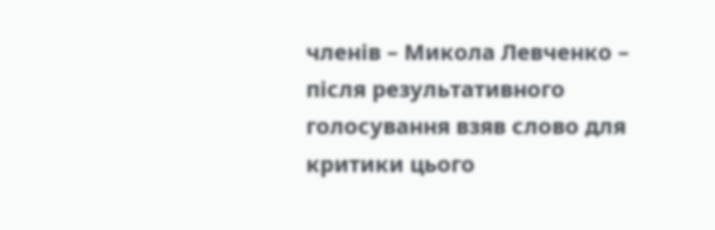членів – Микола Левченко – після результативного голосування взяв слово для критики цього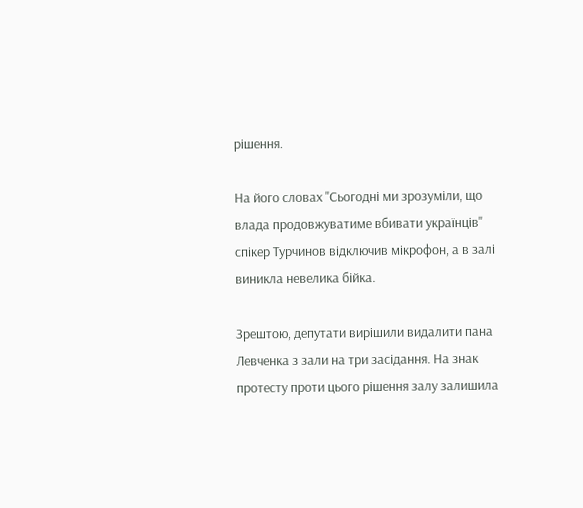рішення.

На його словах "Сьогодні ми зрозуміли, що влада продовжуватиме вбивати українців" спікер Турчинов відключив мікрофон, а в залі виникла невелика бійка.

Зрештою, депутати вирішили видалити пана Левченка з зали на три засідання. На знак протесту проти цього рішення залу залишила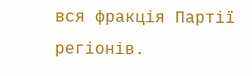вся фракція Партії регіонів.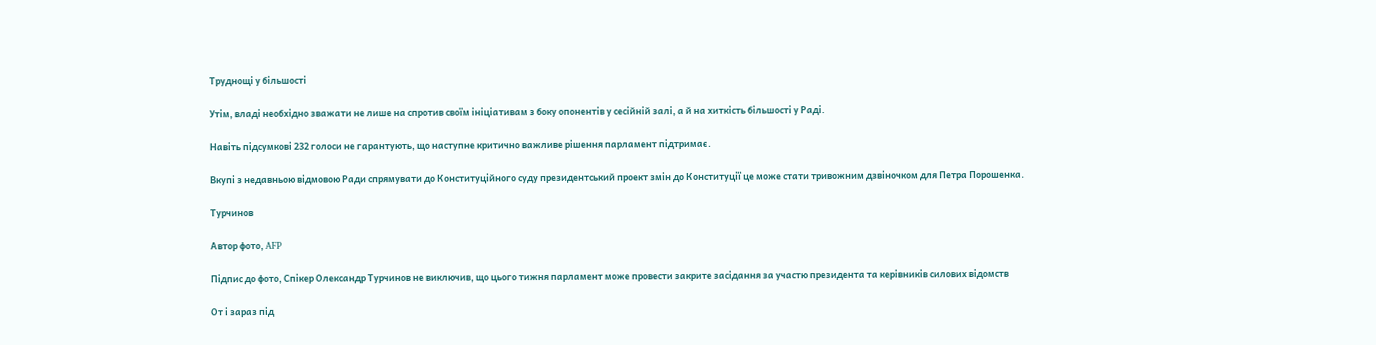Труднощі у більшості

Утім, владі необхідно зважати не лише на спротив своїм ініціативам з боку опонентів у сесійній залі, а й на хиткість більшості у Раді.

Навіть підсумкові 232 голоси не гарантують, що наступне критично важливе рішення парламент підтримає.

Вкупі з недавньою відмовою Ради спрямувати до Конституційного суду президентський проект змін до Конституції це може стати тривожним дзвіночком для Петра Порошенка.

Турчинов

Автор фото, AFP

Підпис до фото, Спікер Олександр Турчинов не виключив, що цього тижня парламент може провести закрите засідання за участю президента та керівників силових відомств

От і зараз під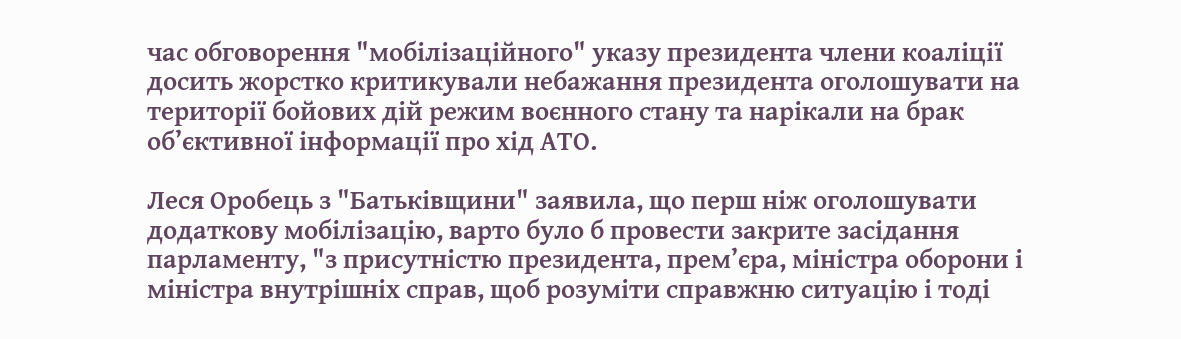час обговорення "мобілізаційного" указу президента члени коаліції досить жорстко критикували небажання президента оголошувати на території бойових дій режим воєнного стану та нарікали на брак об’єктивної інформації про хід АТО.

Леся Оробець з "Батьківщини" заявила, що перш ніж оголошувати додаткову мобілізацію, варто було б провести закрите засідання парламенту, "з присутністю президента, прем’єра, міністра оборони і міністра внутрішніх справ, щоб розуміти справжню ситуацію і тоді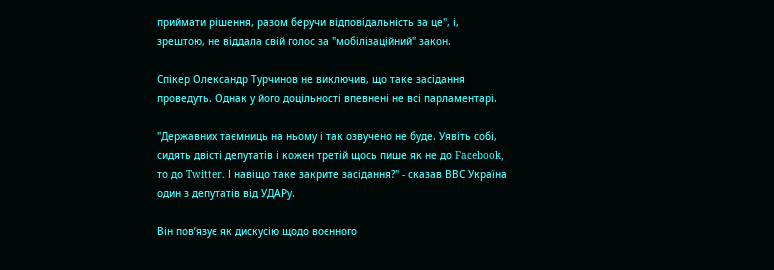приймати рішення, разом беручи відповідальність за це", і, зрештою, не віддала свій голос за "мобілізаційний" закон.

Спікер Олександр Турчинов не виключив, що таке засідання проведуть. Однак у його доцільності впевнені не всі парламентарі.

"Державних таємниць на ньому і так озвучено не буде. Уявіть собі, сидять двісті депутатів і кожен третій щось пише як не до Facebook, то до Twitter. І навіщо таке закрите засідання?" - сказав ВВС Україна один з депутатів від УДАРу.

Він пов’язує як дискусію щодо воєнного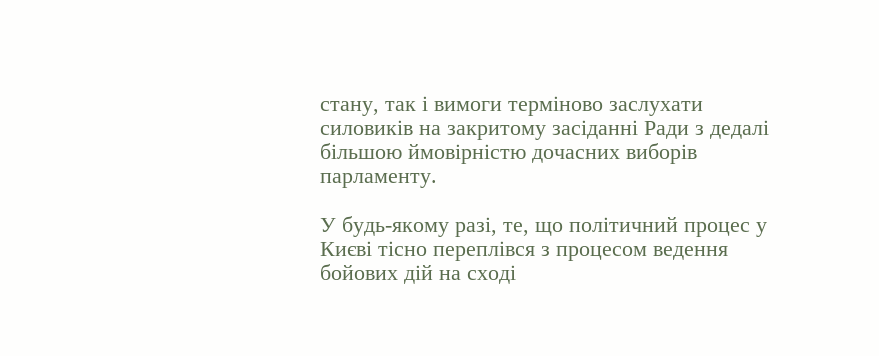стану, так і вимоги терміново заслухати силовиків на закритому засіданні Ради з дедалі більшою ймовірністю дочасних виборів парламенту.

У будь-якому разі, те, що політичний процес у Києві тісно переплівся з процесом ведення бойових дій на сході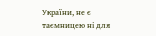України, не є таємницею ні для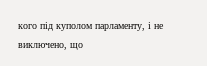кого під куполом парламенту, і не виключено, що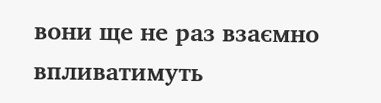вони ще не раз взаємно впливатимуть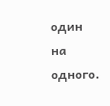один на одного.